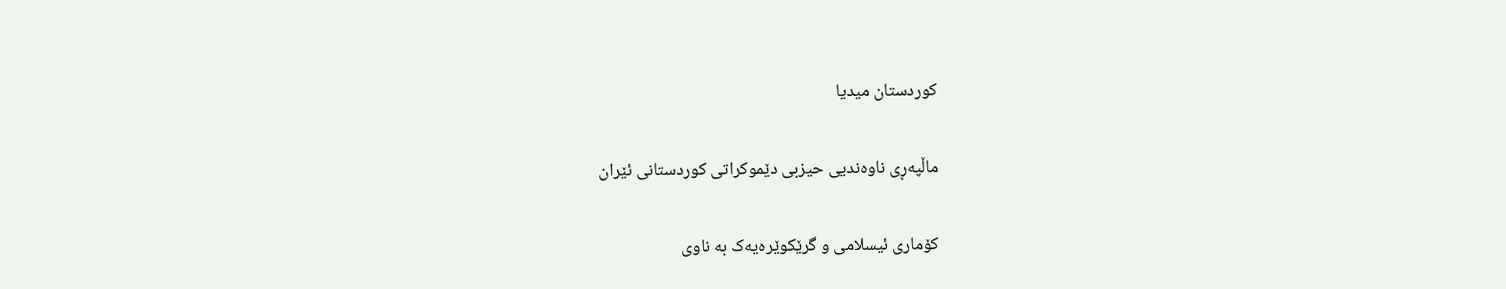کوردستان میدیا

ماڵپەڕی ناوەندیی حیزبی دێموکراتی کوردستانی ئێران

کۆماری ئیسلامی و گرێکوێرەیەک بە ناوی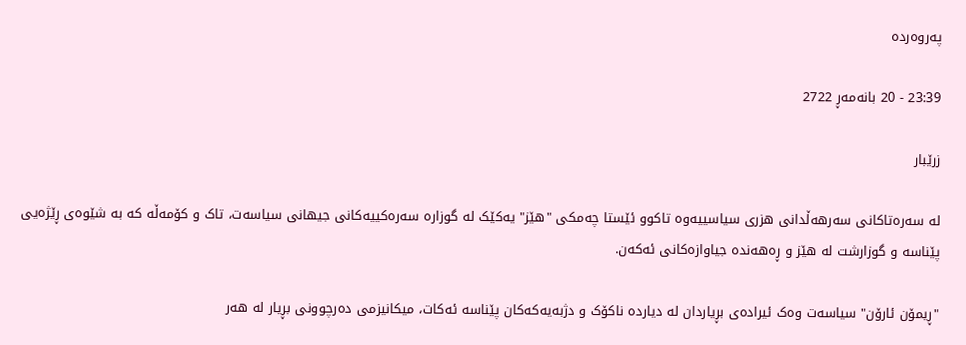پەروەردە

23:39 - 20 بانەمەڕ 2722

زرێبار

لە سەرەتاکانی سەرهەڵدانی هزری سیاسییەوە تاکوو ئێستا چەمکی "هێز" یەکێک لە گوزارە سەرەکییەکانی جیهانی سیاسەت، تاک و کۆمەڵە کە بە شێوەی ڕێژەیی پێناسە و گوزارشت لە هێز و ڕەهەندە جیاوازەکانی ئەکەن.

"ڕیمۆن ئارۆن" سیاسەت وەک ئیرادەی بڕیاردان لە دیاردە ناکۆک و دژبەیەکەکان پێناسە ئەکات، میکانیزمی دەرچوونی بڕیار لە هەر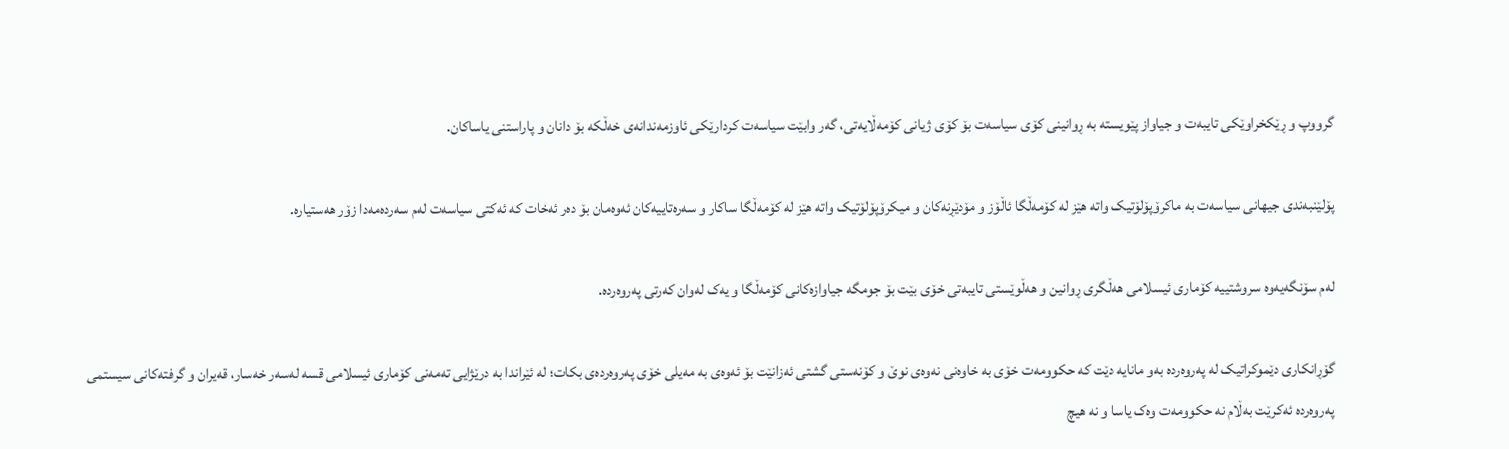گرووپ و ڕێکخراوێکی تایبەت و جیاواز پێویستە بە ڕوانینی کۆی سیاسەت بۆ کۆی ژیانی کۆمەڵایەتی، گەر وابێت سیاسەت کردارێکی ئاوزمەندانەی خەڵکە بۆ دانان و پاراستنی یاساکان.

پۆلێنبەندی جیهانی سیاسەت بە ماکرۆپۆلۆتیک واتە هێز لە کۆمەڵگا ئاڵۆز و مۆدێڕنەکان و میکرۆپۆلۆتیک واتە هێز لە کۆمەڵگا ساکار و سەرەتاییەکان ئەوەمان بۆ دەر ئەخات کە ئەکتی سیاسەت لەم سەردەمەدا زۆر هەستیارە.

لەم سۆنگەیەوە سروشتییە کۆماری ئیسلامی هەڵگری ڕوانین و هەڵوێستی تایبەتی خۆی بێت بۆ جومگە جیاوازەکانی کۆمەڵگا و یەک لەوان کەرتی پەروەردە.

گۆڕانکاری دێموکراتیک لە پەروەردە بەو مانایە دێت کە حکوومەت خۆی بە خاوەنی نەوەی نوێ و کۆنەستی گشتی ئەزانێت بۆ ئەوەی بە مەیلی خۆی پەروەردەی بکات؛ لە ئێراندا بە درێژایی تەمەنی کۆماری ئیسلامی قسە لەسەر خەسار، قەیران و گرفتەکانی سیستمی پەروەردە ئەکرێت بەڵام نە حکوومەت وەک یاسا و نە هیچ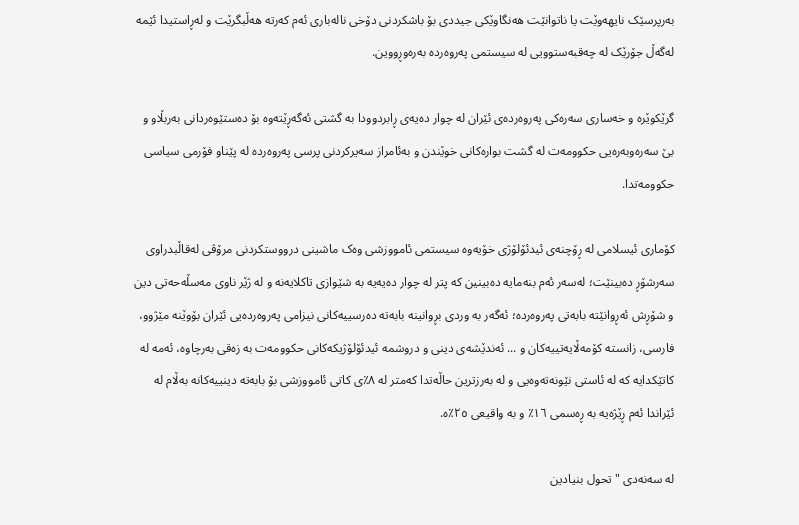بەرپرسێک نایهەوێت یا ناتوانێت هەنگاوێکی جیددی بۆ باشکردنی دۆخی نالەباری ئەم کەرتە هەڵبگرێت و لەڕاستیدا ئێمە لەگەڵ جۆرێک لە چەقبەستوویی لە سیستمی پەروەردە بەرەوڕووین.

گرێکوێرە و خەساری سەرەکی پەروەردەی ئێران لە چوار دەیەی ڕابردوودا بە گشتی ئەگەڕێتەوە بۆ دەستێوەردانی بەربڵاو و بێ سەرەوبەرەیی حکوومەت لە گشت بوارەکانی خوێندن و بەئامراز سەیرکردنی پرسی پەروەردە لە پێناو فۆرمی سیاسی حکوومەتدا.

کۆماری ئیسلامی لە ڕۆچنەی ئیدئۆلۆژی خۆیەوە سیستمی ئامووزشی وەک ماشینی درووستکردنی مرۆڤی لەقاڵبدراوی سەرشۆڕ دەبینێت؛ لەسەر ئەم بنەمایە دەبینین کە پتر لە چوار دەیەیە بە شێوازی تاکلایەنە و لە ژێر ناوی مەسڵەحەتی دین و شۆڕش ئەڕوانێتە بابەتی پەروەردە؛ ئەگەر بە وردی بڕوانینە بابەتە دەرسییەکانی نیزامی پەروەردەیی ئێران بۆوێنە مێژوو، فارسی، زانستە کۆمەڵایەتییەکان و ... ئەندێشەی دینی و دروشمە ئیدئۆلۆژیکەکانی حکوومەت بە زەقی بەرچاوە، ئەمە لە کاتێکدایە کە لە ئاستی نێونەتەوەیی و لە بەرزترین حاڵەتدا کەمتر لە ٨٪ی کاتی ئامووزشی بۆ بابەتە دینییەکانە بەڵام لە ئێراندا ئەم ڕێژەیە بە ڕەسمی ١٦٪ و بە واقیعی ٢٥٪ە.

لە سەنەدی "تحول بنیادین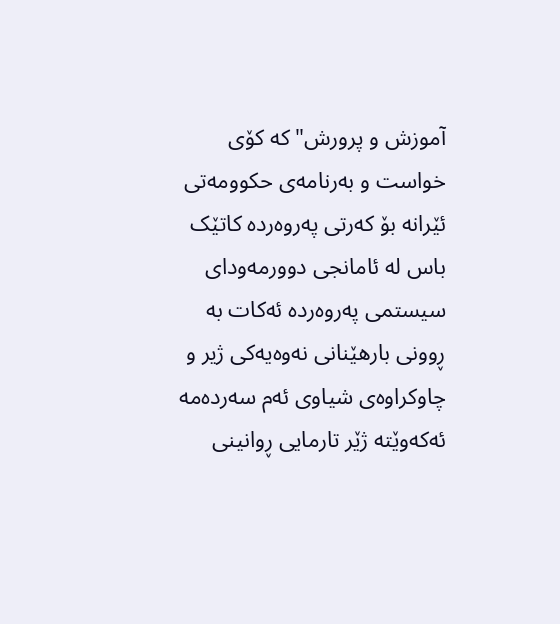آموزش و پرورش" کە کۆی خواست و بەرنامەی حکوومەتی ئێرانە بۆ کەرتی پەروەردە کاتێک باس لە ئامانجی دوورمەودای سیستمی پەروەردە ئەکات بە ڕوونی بارهێنانی نەوەیەکی ژیر و چاوکراوەی شیاوی ئەم سەردەمە ئەکەوێتە ژێر تارمایی ڕوانینی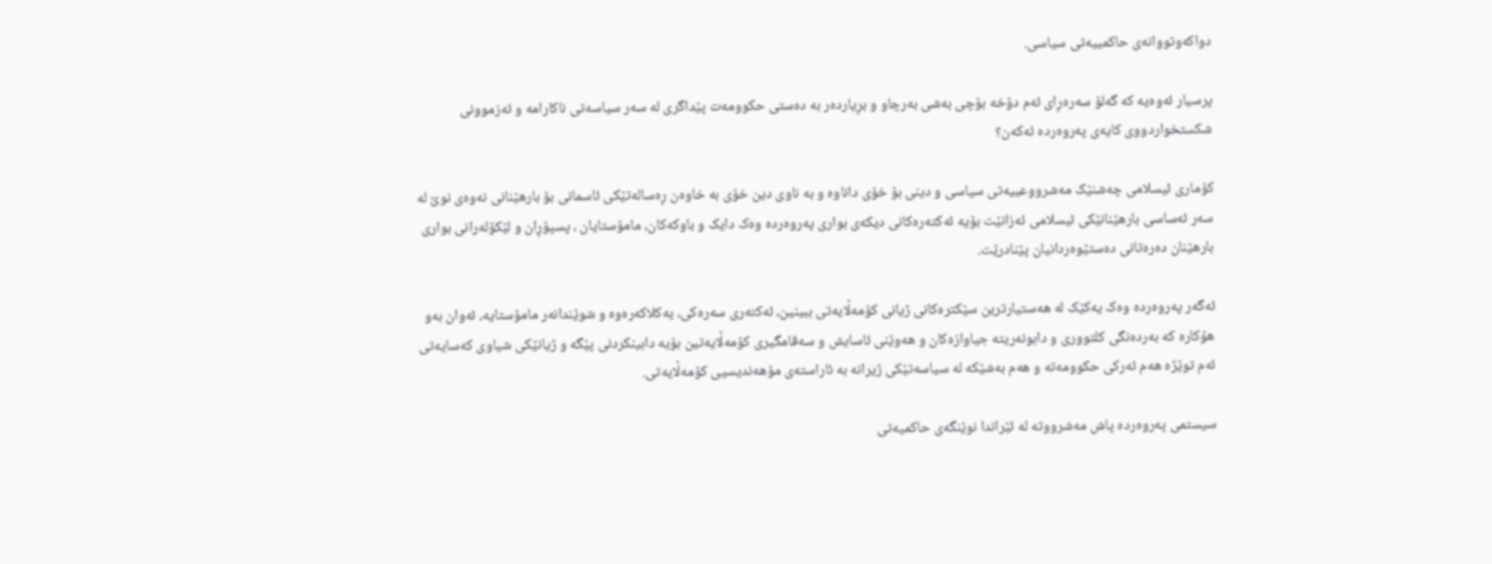دواکەوتووانەی حاکمییەتی سیاسی.

پرسیار ئەوەیە کە گەلۆ سەرەڕای ئەم دۆخە بۆچی بەشی بەرچاو و بڕیاردەر بە دەستی حکوومەت پێداگری لە سەر سیاسەتی ناکارامە و ئەزموونی شکستخواردووی کایەی پەروەردە ئەکەن؟

کۆماری ئیسلامی چەشنێک مەشرووعییەتی سیاسی و دینی بۆ خۆی داناوە و بە ناوی دین خۆی بە خاوەن ڕەسالەتێکی ئاسمانی بۆ بارهێنانی نەوەی نوێ لە سەر ئەساسی بارهێنانێکی ئیسلامی ئەزانێت بۆیە ئەکتەرەکانی دیکەی بواری پەروەردە وەک دایک و باوکەکان، مامۆستایان ، پسپۆڕان و لێکۆلەرانی بواری بارهێنان دەرەتانی دەستێوەردانیان پێنادرێت.

ئەگەر پەروەردە وەک یەکێک لە هەستیارترین سێکترەکانی ژیانی کۆمەڵایەتی ببینین، ئەکتەری سەرەکی، یەکلاکەرەوە و شوێندانەر مامۆستایه، ئەوان بەو هۆکارە کە بەردەنگی کلتووری و دابونەریتە جیاوازەکان و هەوێنی ئاسایش و سەقامگیری کۆمەڵایەتین بۆیە دابینکردنی پێگە و ژیانێکی شیاوی کەسایەتی ئەم توێژە هەم ئەرکی حکوومەتە و هەم بەشێکە لە سیاسەتێکی ژیرانە بە ئاراستەی مۆهەندیسیی کۆمەڵایەتی.

سیستمی پەروەردە پاش مەشرووتە لە ئێراندا نوێنگەی حاکمیەتی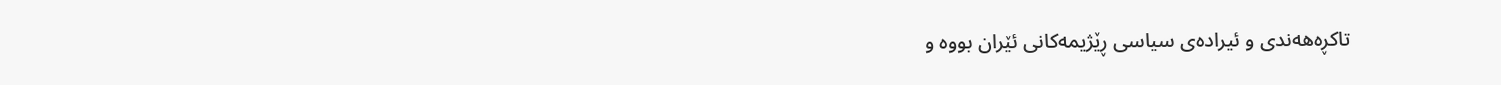تاکڕەهەندی و ئیرادەی سیاسی ڕێژیمەکانی ئێران بووە و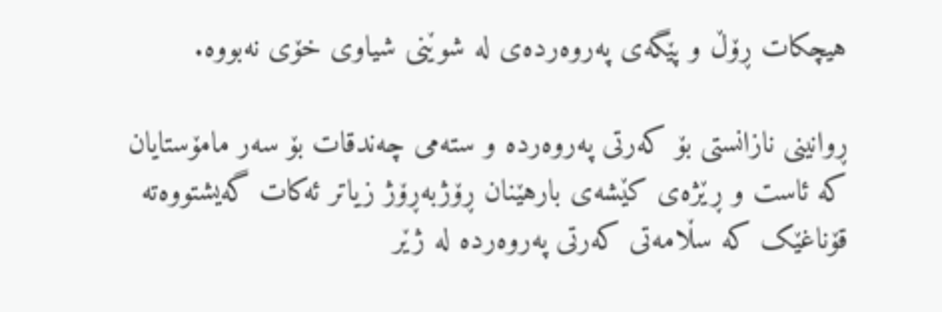هیچکات ڕۆڵ و پێگەی پەروەردەی لە شوێنی شیاوی خۆی نەبووە.

ڕوانینی نازانستی بۆ کەرتی پەروەردە و ستەمی چەندقات بۆ سەر مامۆستایان کە ئاست و ڕێژەی کێشەی بارهێنان ڕۆژبەڕۆژ زیاتر ئەکات گەیشتووەتە قۆناغێک کە سڵامەتی کەرتی پەروەردە لە ژێر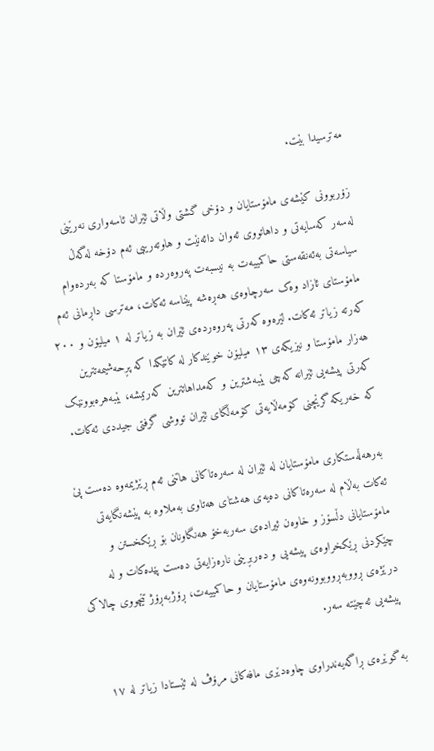مەترسیدا بێت.

زۆربوونی کێشەی مامۆستایان و دۆخی گشتی وڵاتی ئێران ئاسەواری نەرێنی لەسەر کەسایەتی و داهاتووی ئەوان دائەنێت و هاوتەریبی ئەم دۆخە لەگەڵ سیاسەتی بەئەنقەستی حاکمییەت بە نیسبەت پەروەردە و مامۆستا کە بەردەوام مامۆستای ئازاد وەک سەرچاوەی هەڕەشە پێناسە ئەکات، مەترسی داڕمانی ئەم کەرتە زیاتر ئەکات. لێرەوە کەرتی پەروەردەی ئێران بە زیاتر لە ١ میلیۆن و ٢٠٠ هەزار مامۆستا و نیزیکەی ١٣ میلیۆن خوێندکار لە کاتێکدا کە پڕحەشیمەتترین کەرتی پیشەیی ئێرانە کەچی بێبەشترین و کەمداهاتترین کەرتیشە، بێبەهرەبوونێک کە خەریکە گرێچنی کۆمەڵایەتی کۆمەڵگای ئێران تووشی گرفتی جیددی ئەکات.

بەرهەڵەستکاری مامۆستایان لە ئێران لە سەرەتاکانی هاتنی ئەم ڕێژیمەوە دەست پێ ئەکات بەڵام لە سەرەتاکانی دەیەی هەشتای هەتاوی بەملاوە بە پێشەنگایەتی مامۆستایانی دڵسۆز و خاوەن ئیرادەی سەربەخۆ هەنگاونان بۆ ڕێکخستن و چێکردنی ڕێکخراوەی پیشەیی و دەربڕینی نارەزایەتی دەست پێدەکات و لە درێژەی ڕووبەڕووبوونەوەی مامۆستایان و حاکمییەت، ڕۆژبەڕۆژ تێچووی چالاکی پیشەیی ئەچێتە سەر.

بە گوێرەی ڕاگەیەندراوی چاوەدێری مافەکانی مرۆڤ لە ئێستادا زیاتر لە ١٧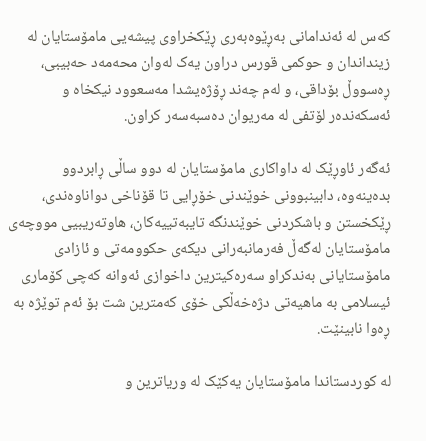کەس لە ئەندامانی بەڕێوەبەری ڕێکخراوی پیشەیی مامۆستایان لە زینداندان و حوکمی قورس دراون یەک لەوان محەمەد حەبیبی، ڕەسووڵ بۆداقی، و لەم چەند ڕۆژەیشدا مەسعوود نیکخاە و ئەسکەندەر لۆتفی لە مەریوان دەسبەسەر کراون.

ئەگەر ئاوڕێک لە داواکاری مامۆستایان لە دوو ساڵی ڕابردوو بدەینەوە، دابینبوونی خوێندنی خۆڕایی تا قۆناخی دواناوەندی، ڕێکخستن و باشکردنی خوێندنگە تایبەتییەکان، هاوتەریبیی مووچەی مامۆستایان لەگەڵ فەرمانبەرانی دیکەی حکوومەتی و ئازادی مامۆستایانی بەندکراو سەرەکیترین داخوازی ئەوانە کەچی کۆماری ئیسلامی بە ماهیەتی دژەخەڵکی خۆی کەمترین شت بۆ ئەم توێژە بە ڕەوا نابینێت.

لە کوردستاندا مامۆستایان یەکێک لە وریاترین و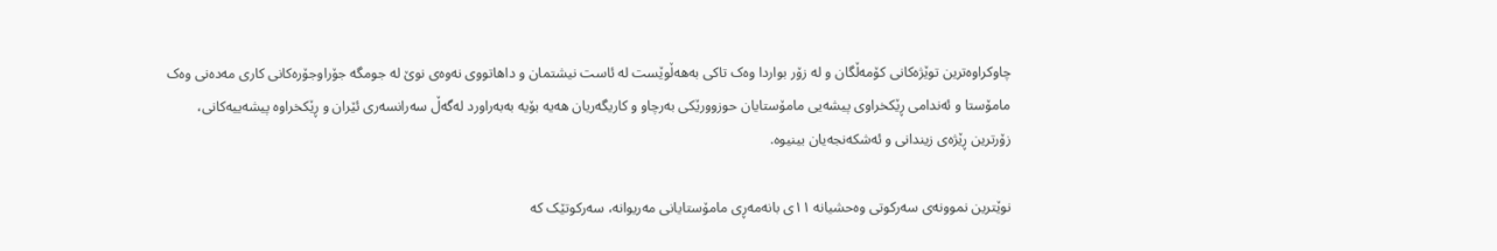چاوکراوەترین توێژەکانی کۆمەڵگان و لە زۆر بواردا وەک تاکی بەهەڵوێست لە ئاست نیشتمان و داهاتووی نەوەی نوێ لە جومگە جۆراوجۆرەکانی کاری مەدەنی وەک مامۆستا و ئەندامی ڕێکخراوی پیشەیی مامۆستایان حوزوورێکی بەرچاو و کاریگەریان هەیە بۆیە بەبەراورد لەگەڵ سەرانسەری ئێران و ڕێکخراوە پیشەییەکانی، زۆرترین ڕێژەی زیندانی و ئەشکەنجەیان بینیوە.

نوێترین نموونەی سەرکوتی وەحشیانە ١١ی بانەمەڕی مامۆستایانی مەریوانە، سەرکوتێک کە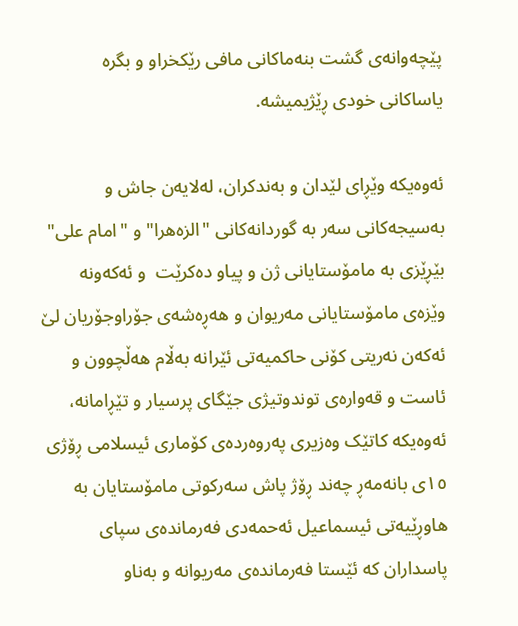پێچەوانەی گشت بنەماکانی مافی رێکخراو و بگرە یاساکانی خودی ڕێژیمیشە.

ئەوەیکە وێڕای لێدان و بەندکران، لەلایەن جاش و بەسیجەکانی سەر بە گوردانەکانی "الزەهرا" و "امام علی" بێڕێزی بە مامۆستایانی ژن و پیاو دەکرێت  و ئەکەونە وێزەی مامۆستایانی مەریوان و هەڕەشەی جۆراوجۆریان لێ ئەکەن نەریتی کۆنی حاکمیەتی ئێرانە بەڵام هەڵچوون و ئاست و قەوارەی توندوتیژی جێگای پرسیار و تێڕامانە، ئەوەیکە کاتێک وەزیری پەروەردەی کۆماری ئیسلامی ڕۆژی ١٥ی بانەمەڕ چەند ڕۆژ پاش سەرکوتی مامۆستایان بە هاوڕێیەتی ئیسماعیل ئەحمەدی فەرماندەی سپای پاسداران کە ئێستا فەرماندەی مەریوانە و بەناو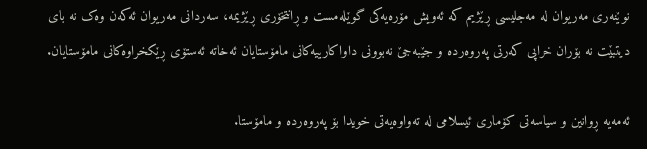نوێنەری مەریوان لە مەجلیسی ڕێژیم کە ئەویش مۆرەیەکی گوێلەمست و ڕانتخۆری ڕێژیمە، سەردانی مەریوان ئەکەن وەک نە بای دیتبێت نە بۆران خراپی کەرتی پەروەردە و جێبەجێ نەبوونی داواکارییەکانی مامۆستایان ئەخاتە ئەستۆی ڕێکخراوەکانی مامۆستایان.

ئەمەیە ڕوانین و سیاسەتی کۆماری ئیسلامی لە تەواوەیەتی خویدا بۆ پەروەردە و مامۆستا.